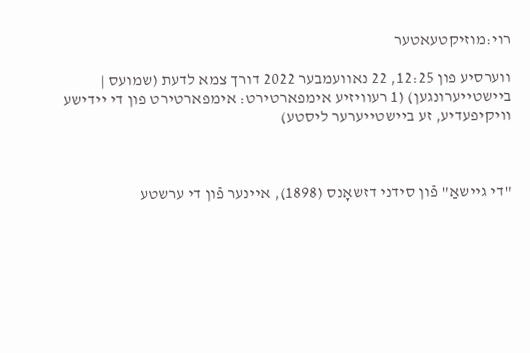רוי:מוזיקטעאטער

ווערסיע פון 12:25, 22 נאוועמבער 2022 דורך צמא לדעת (שמועס | ביישטייערונגען) (1 רעוויזיע אימפארטירט: אימפארטירט פון די יידישע וויקיפעדיע, זע ביישטייערער ליסטע)



"די גיישאַ" פֿון סידני דזשאָנס (1898), איינער פֿון די ערשטע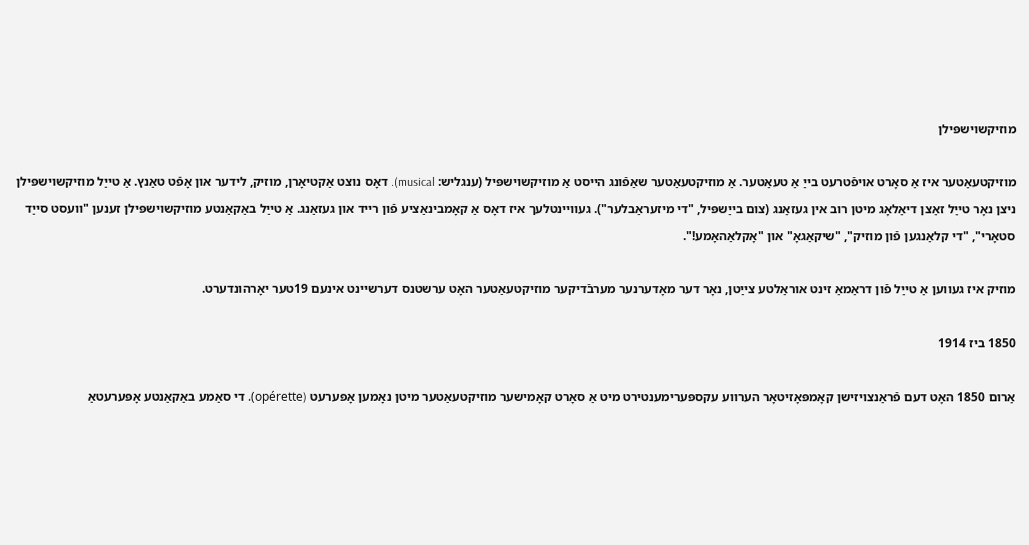מוזיקשוישפּילן

מוזיקטעאַטער איז אַ סאָרט אויפֿטרעט בייַ אַ טעאַטער. אַ מוזיקטעאַטער שאַפֿונג הייסט אַ מוזיקשוישפּיל (ענגליש: musical). דאָס נוצט אַקטיאָרן, מוזיק, לידער און אָפֿט טאַנץ. אַ טייַל מוזיקשוישפּילן ניצן נאָר טייַל זאַצן דיאַלאָג מיטן רוב אין געזאַנג (צום בייַשפּיל, "די מיזעראַבלער"). געוויינטלעך איז דאָס אַ קאָמבינאַציע פֿון רייד און געזאַנג. אַ טייַל באַקאַנטע מוזיקשוישפּילן זענען "וועסט סייַד סטאָרי", "די קלאַנגען פֿון מוזיק", "שיקאַגאָ" און "אָקלאַהאָמע!".

מוזיק איז געווען אַ טייַל פֿון דראַמאַ זינט אוראַלטע צייַטן, נאָר דער מאָדערנער מערבֿדיקער מוזיקטעאַטער האָט ערשטנס דערשיינט אינעם 19טער יאָרהונדערט.

1850 ביז 1914

אַרום 1850 האָט דעם פֿראַנצויזישן קאָמפּאָזיטאָר הערווע עקספּערימענטירט מיט אַ סאָרט קאָמישער מוזיקטעאַטער מיטן נאָמען אָפּערעט (opérette). די סאַמע באַקאַנטע אָפּערעטאַ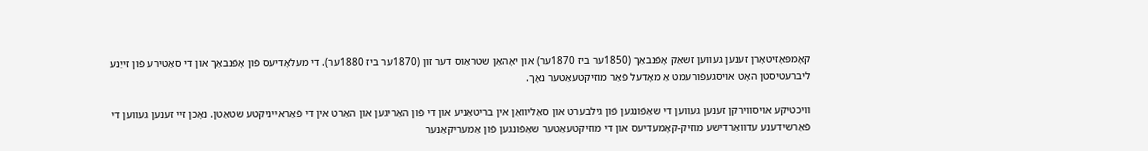קאָמפּאָזיטאָרן זענען געווען זשאַק אָפֿנבאַך (1850ער ביז 1870ער) און יאָהאַן שטראַוס דער זון (1870ער ביז 1880ער). די מעלאָדיעס פֿון אָפֿנבאַך און די סאַטירע פֿון זייַנע ליברעטיסטן האָט אויסגעפֿורעמט אַ מאָדעל פֿאַר מוזיקטעאַטער נאָך.

וויכטיקע אויסווירקן זענען געווען די שאַפֿונגען פֿון גילבערט און סאַליוואַן אין בריטאַניע און די פֿון האַריגען און האַרט אין די פֿאַראײניקטע שטאַטן. נאָכן זיי זענען געווען די פֿאַרשידענע עדוואַרדישע מוזיק-קאָמעדיעס און די מוזיקטעאַטער שאַפֿונגען פֿון אַמעריקאַנער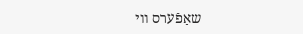שאַפֿערס ווי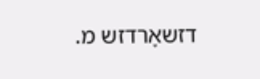דזשאָרדזש מ.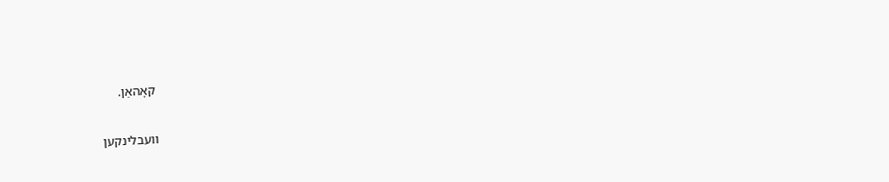קאָהאַן.

וועבלינקען